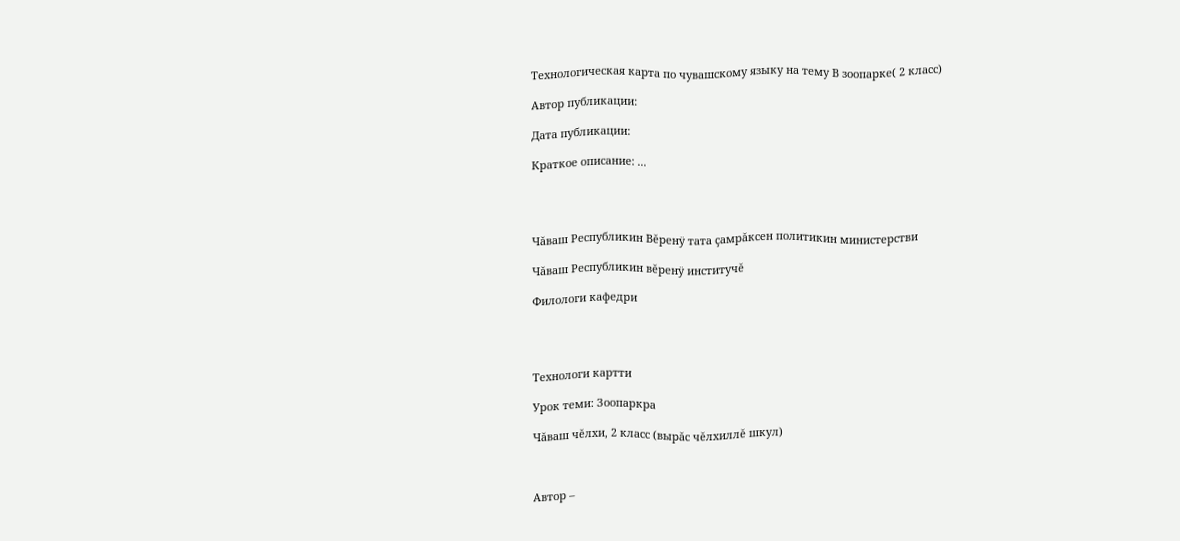Технологическая карта по чувашскому языку на тему В зоопарке( 2 класс)

Автор публикации:

Дата публикации:

Краткое описание: ...




Чăваш Республикин Вĕренÿ тата çамрăксен политикин министерстви

Чăваш Республикин вĕренÿ институчĕ

Филологи кафедри




Технологи картти

Урок теми: Зоопаркра

Чăваш чĕлхи, 2 класс (вырăс чĕлхиллĕ шкул)



Автор –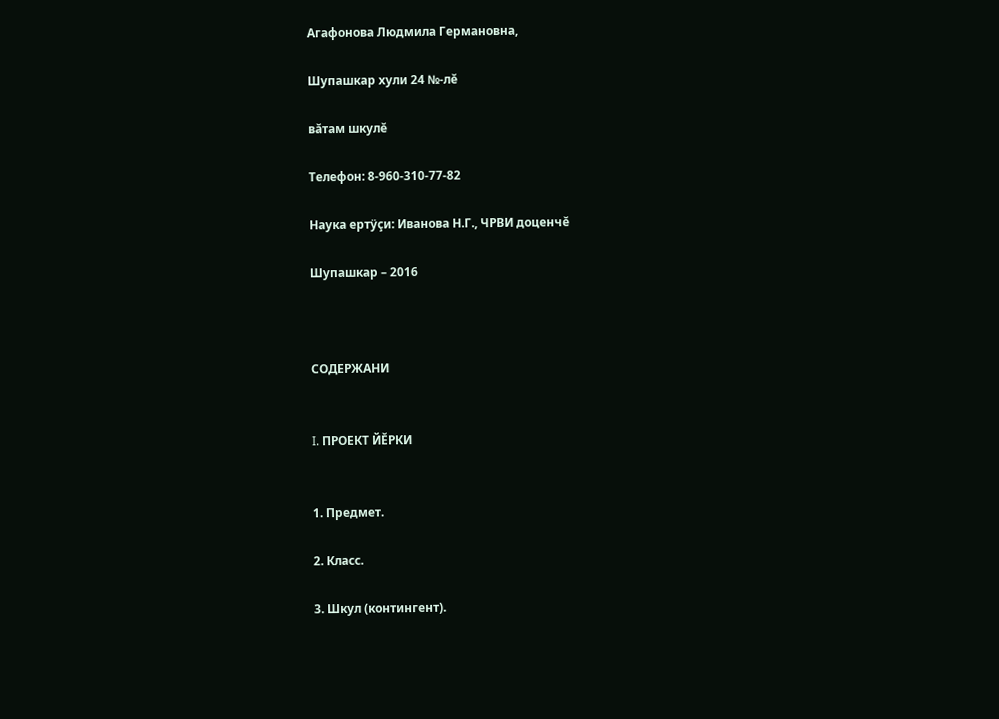Агафонова Людмила Германовна,

Шупашкар хули 24 №-лĕ

вăтам шкулĕ

Телефон: 8-960-310-77-82

Наука ертÿçи: Иванова Н.Г., ЧРВИ доценчĕ

Шупашкар – 2016



СОДЕРЖАНИ


I. ПРОЕКТ ЙĔРКИ


1. Предмет.

2. Класс.

3. Шкул (контингент).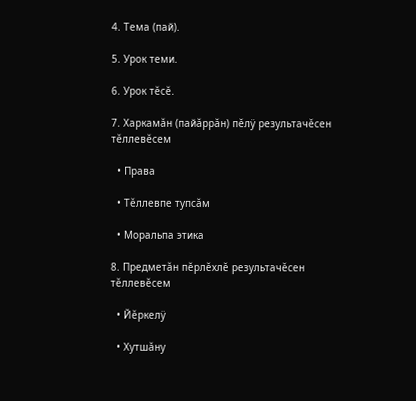4. Тема (пай).

5. Урок теми.

6. Урок тĕсĕ.

7. Харкамăн (пайăррăн) пĕлÿ результачĕсен тĕллевĕсем

  • Права

  • Тĕллевпе тупсăм

  • Моральпа этика

8. Предметăн пĕрлĕхлĕ результачĕсен тĕллевĕсем

  • Йĕркелÿ

  • Хутшăну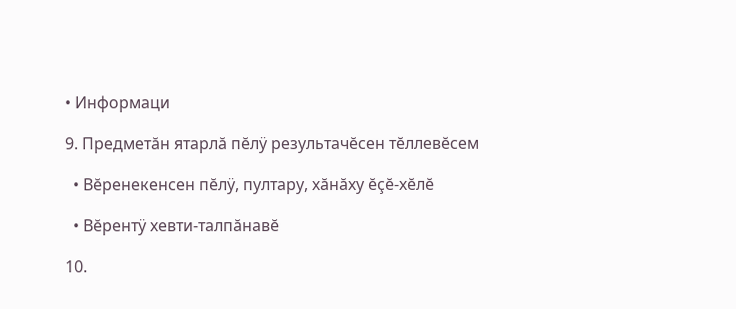• Информаци

9. Предметăн ятарлă пĕлÿ результачĕсен тĕллевĕсем

  • Вĕренекенсен пĕлÿ, пултару, хăнăху ĕçĕ-хĕлĕ

  • Вĕрентÿ хевти-талпăнавĕ

10.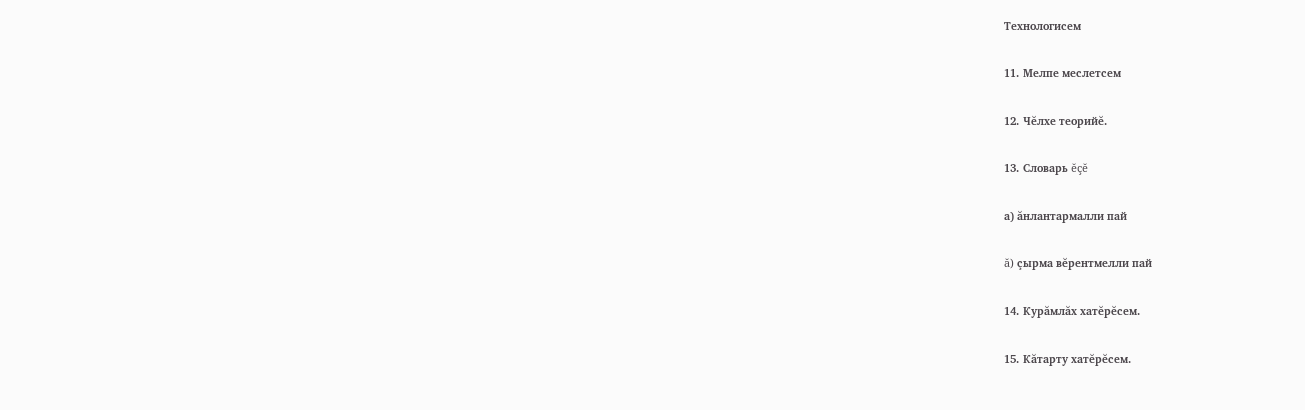Технологисем

11. Мелпе меслетсем

12. Чĕлхе теорийĕ.

13. Словарь ĕçĕ

а) ăнлантармалли пай

ă) çырма вĕрентмелли пай

14. Курăмлăх хатĕрĕсем.

15. Кăтарту хатĕрĕсем.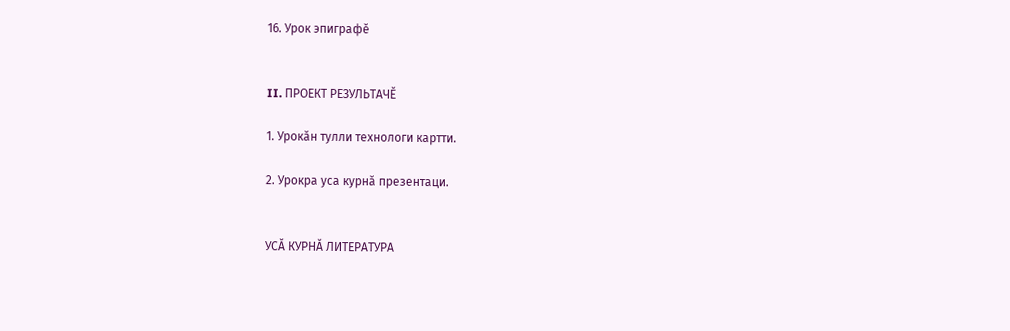16. Урок эпиграфĕ


II. ПРОЕКТ РЕЗУЛЬТАЧĔ

1. Урокăн тулли технологи картти.

2. Урокра уса курнă презентаци.


УСĂ КУРНĂ ЛИТЕРАТУРА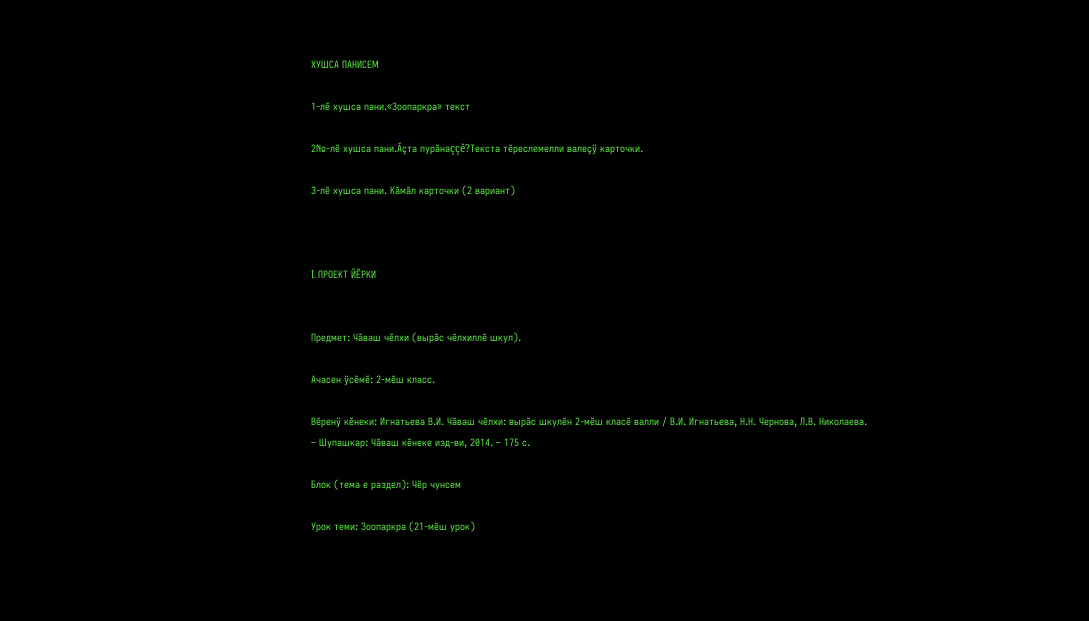ХУШСА ПАНИСЕМ

1-лĕ хушса пани.«Зоопаркра» текст

2№-лĕ хушса пани.Ăçта пурăнаççĕ?Текста тĕреслемелли валеçÿ карточки.

3-лĕ хушса пани. Кăмăл карточки (2 вариант)



I. ПРОЕКТ ЙĔРКИ


Предмет: Чăваш чĕлхи (вырăс чĕлхиллĕ шкул).

Ачасен ÿсĕмĕ: 2-мĕш класс.

Вĕренÿ кĕнеки: Игнатьева В.И. Чăваш чĕлхи: вырăс шкулĕн 2-мĕш класĕ валли / В.И. Игнатьева, Н.Н. Чернова, Л.В. Николаева. – Шупашкар: Чăваш кĕнеке изд-ви, 2014. – 175 с.

Блок (тема е раздел): Чĕр чунсем

Урок теми: Зоопаркра (21-мĕш урок)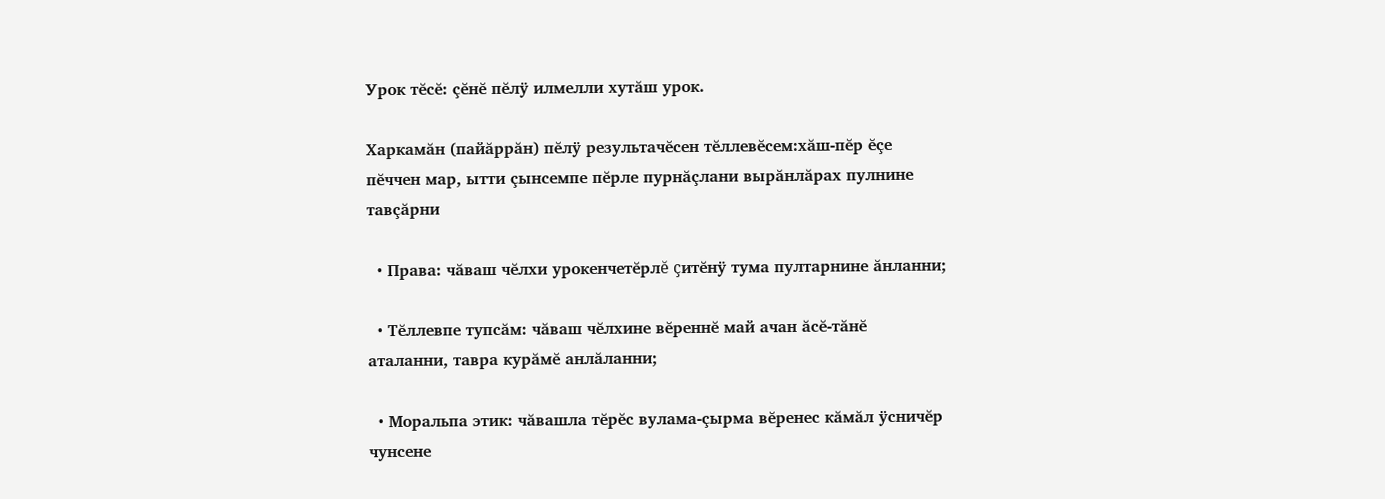Урок тĕсĕ: çĕнĕ пĕлÿ илмелли хутăш урок.

Харкамăн (пайăррăн) пĕлÿ результачĕсен тĕллевĕсем:хăш-пĕр ĕçе пĕччен мар, ытти çынсемпе пĕрле пурнăçлани вырăнлăрах пулнине тавçăрни

  • Права: чăваш чĕлхи урокенчетĕрлĕ çитĕнÿ тума пултарнине ăнланни;

  • Тĕллевпе тупсăм: чăваш чĕлхине вĕреннĕ май ачан ăсĕ-тăнĕ аталанни, тавра курăмĕ анлăланни;

  • Моральпа этик: чăвашла тĕрĕс вулама-çырма вĕренес кăмăл ÿсничĕр чунсене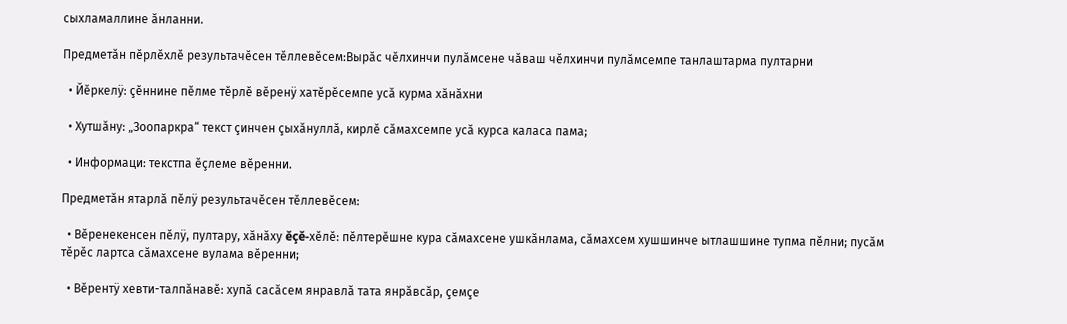сыхламаллине ăнланни.

Предметăн пĕрлĕхлĕ результачĕсен тĕллевĕсем:Вырăс чĕлхинчи пулăмсене чăваш чĕлхинчи пулăмсемпе танлаштарма пултарни

  • Йĕркелÿ: çĕннине пĕлме тĕрлĕ вĕренÿ хатĕрĕсемпе усă курма хăнăхни

  • Хутшăну: „Зоопаркра“ текст çинчен çыхăнуллă, кирлĕ сăмахсемпе усă курса каласа пама;

  • Информаци: текстпа ĕçлеме вĕренни.

Предметăн ятарлă пĕлÿ результачĕсен тĕллевĕсем:

  • Вĕренекенсен пĕлÿ, пултару, хăнăху ĕçĕ-хĕлĕ: пĕлтерĕшне кура сăмахсене ушкăнлама, сăмахсем хушшинче ытлашшине тупма пĕлни; пусăм тĕрĕс лартса сăмахсене вулама вĕренни;

  • Вĕрентÿ хевти-талпăнавĕ: хупă сасăсем янравлă тата янрăвсăр, çемçе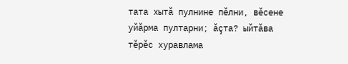тата хытă пулнине пĕлни, вĕсене уйăрма пултарни; ăçта? ыйтăва тĕрĕс хуравлама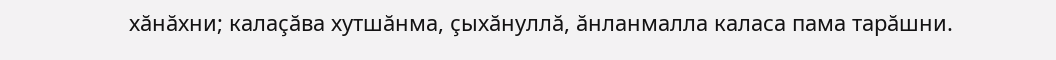хăнăхни; калаçăва хутшăнма, çыхăнуллă, ăнланмалла каласа пама тарăшни.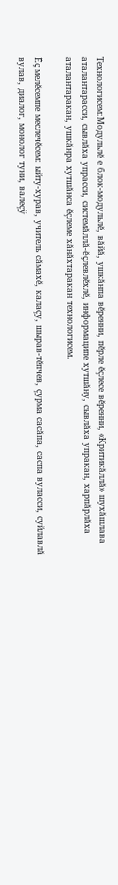Технологисем:Модульлĕ е блок-модульлĕ, вăйă, ушкăнпа вĕренни, пĕрле ĕçлесе вĕренни, «Критикăллă» шухăшлава аталантарасси, сывлăха упрасси, системăллă-ĕçлевлĕхлĕ, информаципе хутшăну, сывлăха упракан, харпăрлăха аталантаракан, ушкăнра хутшăнса ĕçлеме хăнăхтаракан технологисем.

Ĕç мелĕсемпе меслечĕсем: ыйту-хурав, учитель сăмахĕ, калаçу, шырав-тĕпчев, çурма сасăпа, саспа вуласси, суйлавлă вулав, диалог, монолог туни, валеçÿ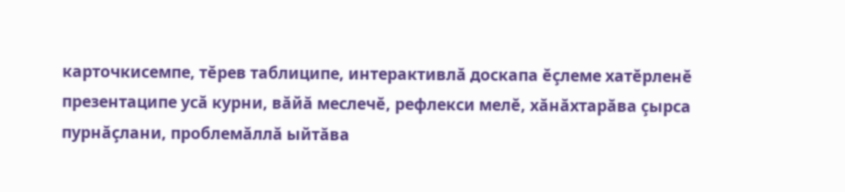карточкисемпе, тĕрев таблиципе, интерактивлă доскапа ĕçлеме хатĕрленĕ презентаципе усă курни, вăйă меслечĕ, рефлекси мелĕ, хăнăхтарăва çырса пурнăçлани, проблемăллă ыйтăва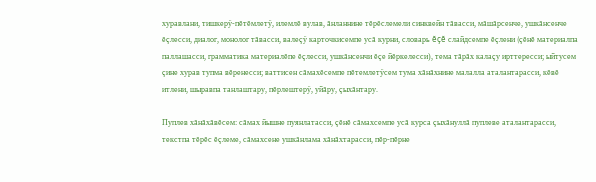хуравлани, тишкерÿ-пĕтĕмлетÿ, илемлĕ вулав, ăнланнине тĕрĕслемели синквейн тăвасси, мăшăрсенче, ушкăнсенче ĕçлесси, диалог, монолог тăвасси, валеçÿ карточкисемпе усă курни, словарь ĕçĕ слайдсемпе ĕçлени (çĕнĕ материалпа паллашасси, грамматика материалĕпе ĕçлесси, ушкăнсенчи ĕçе йĕркелесси), тема тăрăх калаçу ирттересси; ыйтусем çине хурав тупма вĕренесси; ваттисен сăмахĕсемпе пĕтемлетÿсем тума хăнăхнине малалла аталантарасси, кĕвĕ итлени, шыравпа танлаштару, пĕрлештерÿ, уйăру, çыхăнтару.

Пуплев хăнăхăвĕсем: сăмах йышне пуянлатасси, çĕнĕ сăмахсемпе усă курса çыхăнуллă пуплеве аталантарасси, текстпа тĕрĕс ĕçлеме, сăмахсене ушкăнлама хăнăхтарасси, пĕр-пĕрне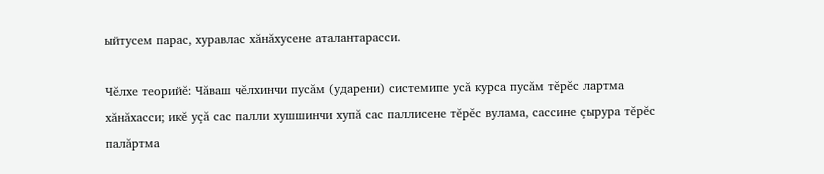ыйтусем парас, хуравлас хăнăхусене аталантарасси.

Чĕлхе теорийĕ: Чăваш чĕлхинчи пусăм (ударени) системипе усă курса пусăм тĕрĕс лартма хăнăхасси; икĕ уçă сас палли хушшинчи хупă сас паллисене тĕрĕс вулама, сассине çырура тĕрĕс палăртма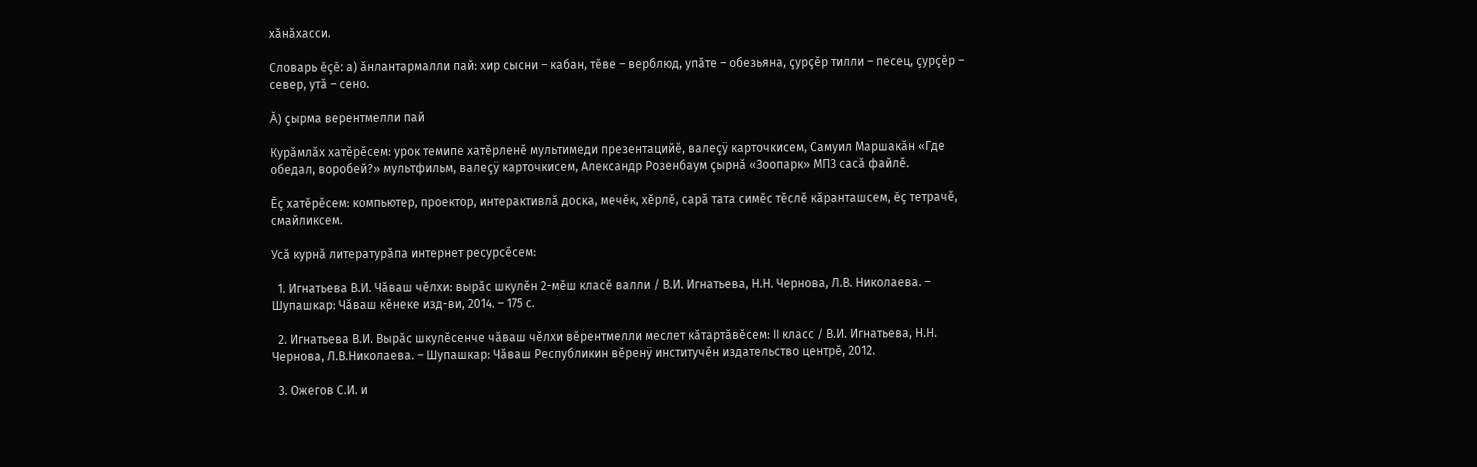хăнăхасси.

Словарь ĕçĕ: а) ăнлантармалли пай: хир сысни – кабан, тĕве – верблюд, упăте – обезьяна, çурçĕр тилли – песец, çурçĕр – север, утă – сено.

Ă) çырма верентмелли пай

Курăмлăх хатĕрĕсем: урок темипе хатĕрленĕ мультимеди презентацийĕ, валеçÿ карточкисем, Самуил Маршакăн «Где обедал, воробей?» мультфильм, валеçÿ карточкисем, Александр Розенбаум çырнă «Зоопарк» МП3 сасă файлĕ.

Ĕç хатĕрĕсем: компьютер, проектор, интерактивлă доска, мечĕк, хĕрлĕ, сарă тата симĕс тĕслĕ кăранташсем, ĕç тетрачĕ, смайликсем.

Усă курнă литературăпа интернет ресурсĕсем:

  1. Игнатьева В.И. Чăваш чĕлхи: вырăс шкулĕн 2-мĕш класĕ валли / В.И. Игнатьева, Н.Н. Чернова, Л.В. Николаева. – Шупашкар: Чăваш кĕнеке изд-ви, 2014. – 175 с.

  2. Игнатьева В.И. Вырăс шкулĕсенче чăваш чĕлхи вĕрентмелли меслет кăтартăвĕсем: II класс / В.И. Игнатьева, Н.Н. Чернова, Л.В.Николаева. – Шупашкар: Чăваш Республикин вĕренÿ институчĕн издательство центрĕ, 2012.

  3. Ожегов С.И. и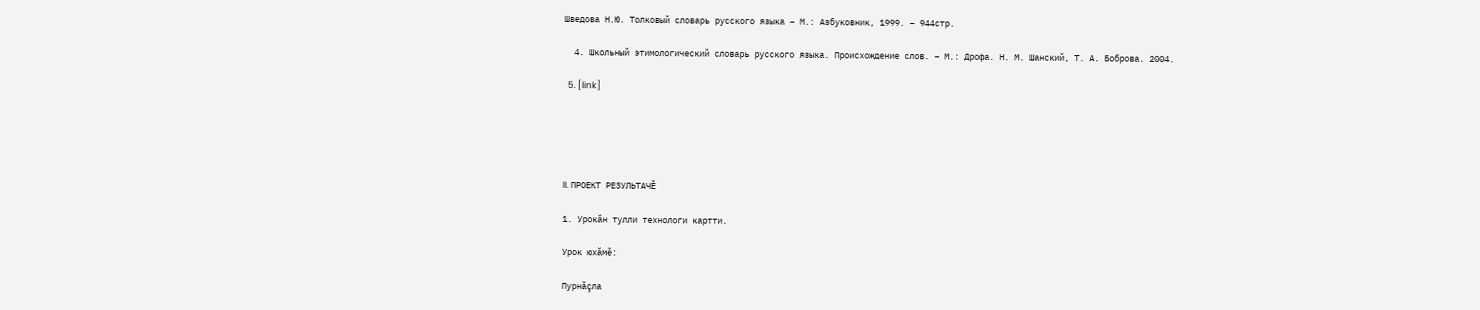Шведова Н.Ю. Толковый словарь русского языка – М.: Азбуковник, 1999. – 944стр.

  4. Школьный этимологический словарь русского языка. Происхождение слов. – М.: Дрофа. Н. М. Шанский, Т. А. Боброва. 2004.

  5. [link]





II. ПРОЕКТ РЕЗУЛЬТАЧĔ

1. Урокăн тулли технологи картти.

Урок юхăмĕ:

Пурнăçла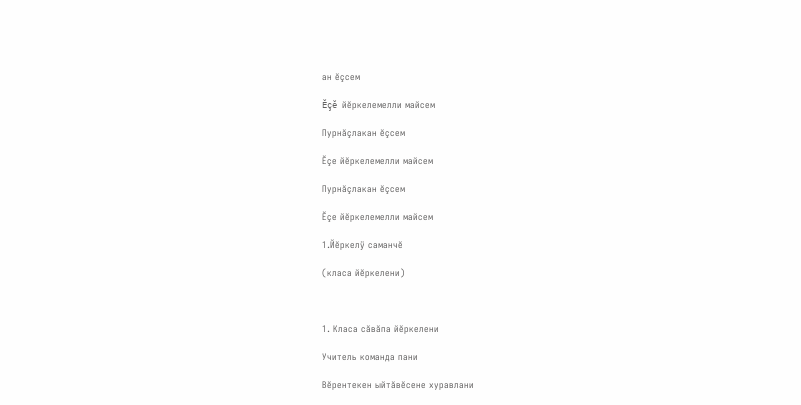ан ĕçсем

Ĕçĕ йĕркелемелли майсем

Пурнăçлакан ĕçсем

Ĕçе йĕркелемелли майсем

Пурнăçлакан ĕçсем

Ĕçе йĕркелемелли майсем

1.Йĕркелÿ саманчĕ

(класа йĕркелени)



1. Класа сăвăпа йĕркелени

Учитель команда пани

Вĕрентекен ыйтăвĕсене хуравлани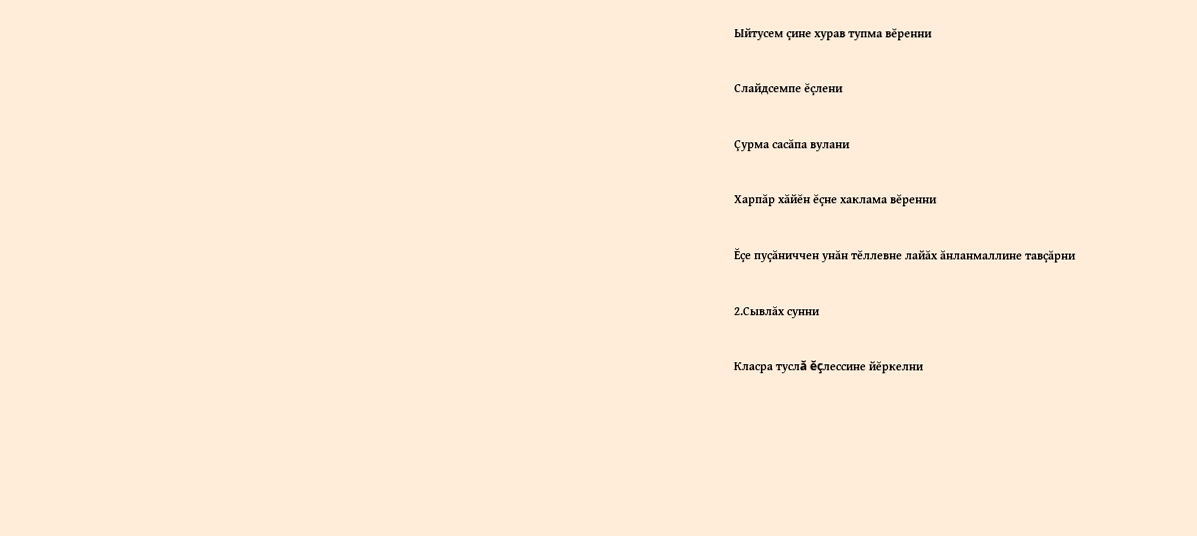Ыйтусем çине хурав тупма вĕренни

Слайдсемпе ĕçлени

Çурма сасăпа вулани

Харпăр хăйĕн ĕçне хаклама вĕренни

Ĕçе пуçăниччен унăн тĕллевне лайăх ăнланмаллине тавçăрни

2.Сывлăх сунни

Класра туслă ĕçлессине йĕркелни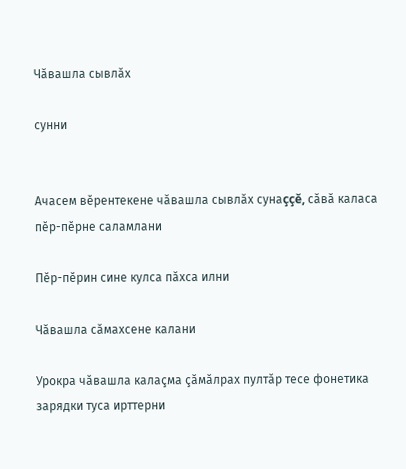Чăвашла сывлăх

сунни


Ачасем вĕрентекене чăвашла сывлăх сунаççĕ, сăвă каласа пĕр-пĕрне саламлани

Пĕр-пĕрин сине кулса пăхса илни

Чăвашла сăмахсене калани

Урокра чăвашла калаçма çăмăлрах пултăр тесе фонетика зарядки туса ирттерни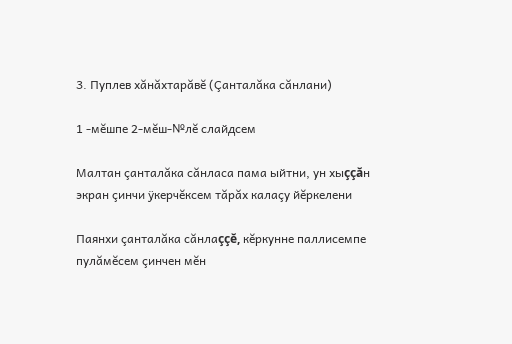3. Пуплев хăнăхтарăвĕ (Çанталăка сăнлани)

1 -мĕшпе 2-мĕш-№лĕ слайдсем

Малтан çанталăка сăнласа пама ыйтни, ун хыççăн экран çинчи ÿкерчĕксем тăрăх калаçу йĕркелени

Паянхи çанталăка сăнлаççĕ, кĕркунне паллисемпе пулăмĕсем çинчен мĕн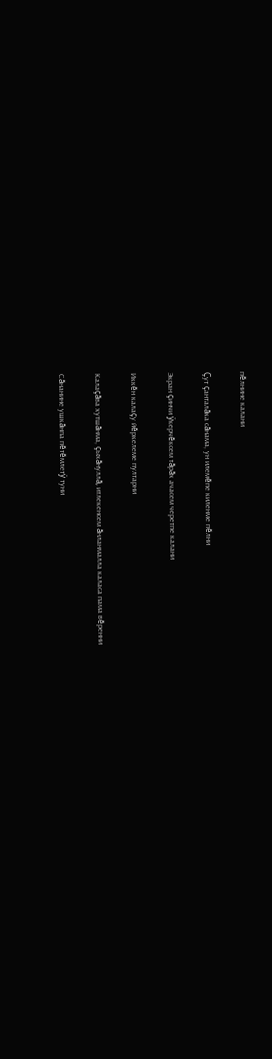пĕлнине калани

Çут çанталăка сăнама, ун илемĕпе киленме пĕлни

Экран çинчи ÿкерчĕксем тăрăх ачасем черетпе калани

Иккĕн калаçу йĕркелеме пултарни

Калаçăва хутшăнма, çыхăнуллă, итлекенсем ăнланмалла каласа пама вĕренни

Сăнанине ушкăнпа пĕтĕмлетÿ туни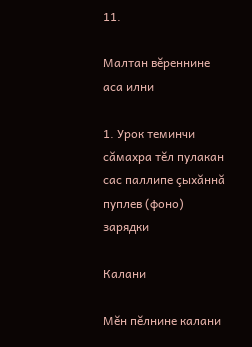11.

Малтан вĕреннине аса илни

1. Урок теминчи сăмахра тĕл пулакан сас паллипе çыхăннă пуплев (фоно) зарядки

Калани

Мĕн пĕлнине калани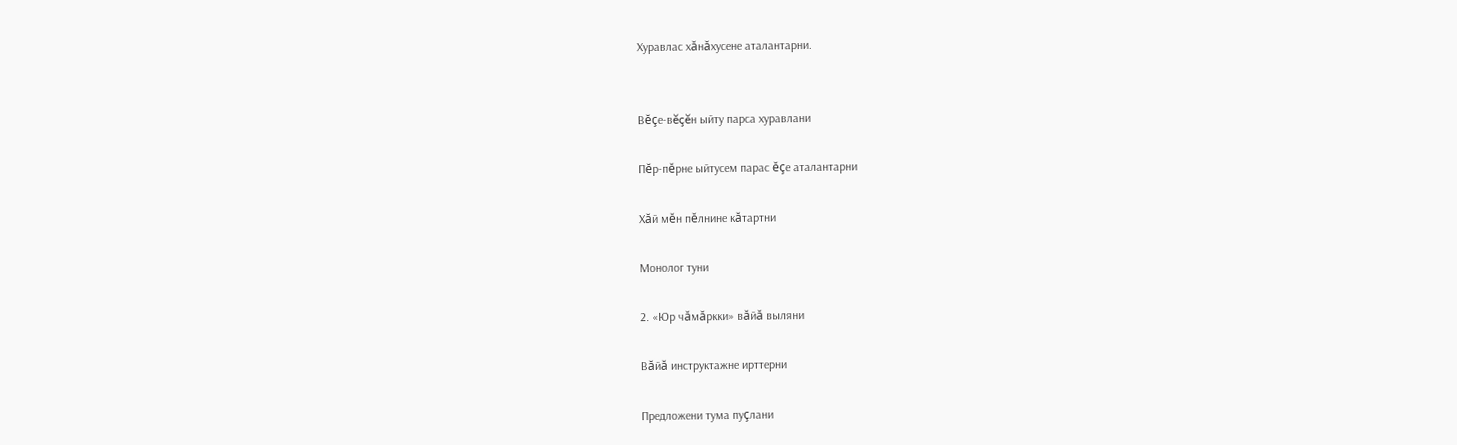Хуравлас хăнăхусене аталантарни.


Вĕçе-вĕçĕн ыйту парса хуравлани

Пĕр-пĕрне ыйтусем парас ĕçе аталантарни

Хăй мĕн пĕлнине кăтартни

Монолог туни

2. «Юр чăмăркки» вăйă выляни

Вăйă инструктажне ирттерни

Предложени тума пуçлани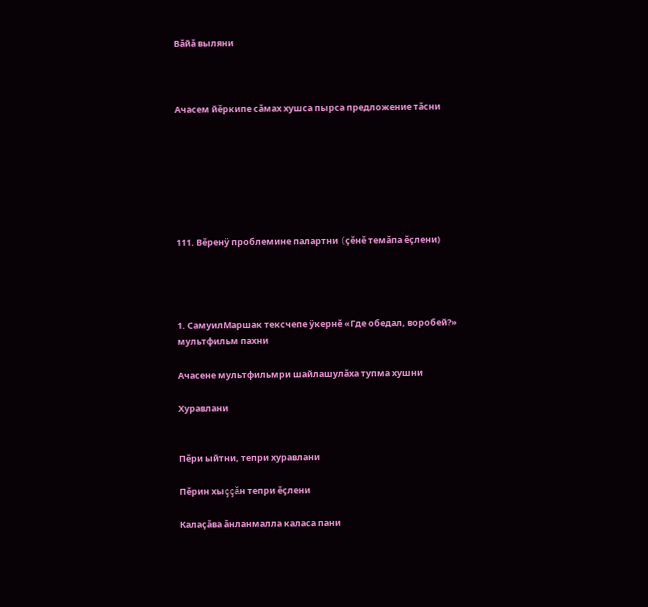Вăйă выляни



Ачасем йĕркипе сăмах хушса пырса предложение тăсни







111. Вĕренÿ проблемине палартни (çĕнĕ темăпа ĕçлени)




1. СамуилМаршак тексчепе ÿкернĕ «Где обедал, воробей?» мультфильм пахни

Ачасене мультфильмри шайлашулăха тупма хушни

Хуравлани


Пĕри ыйтни, тепри хуравлани

Пĕрин хыççăн тепри ĕçлени

Калаçăва ăнланмалла каласа пани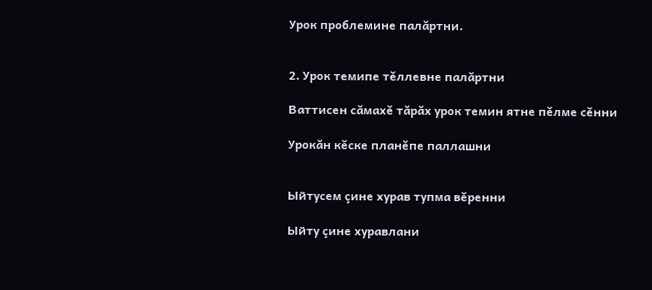Урок проблемине палăртни.


2. Урок темипе тĕллевне палăртни

Ваттисен сăмахĕ тăрăх урок темин ятне пĕлме сĕнни

Урокăн кĕске планĕпе паллашни


Ыйтусем çине хурав тупма вĕренни

Ыйту çине хуравлани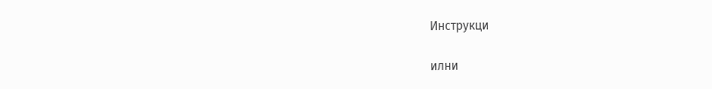Инструкци

илни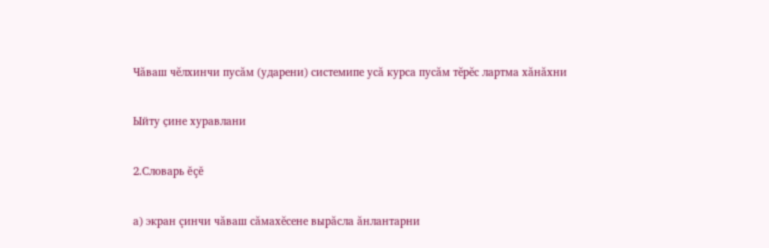Чăваш чĕлхинчи пусăм (ударени) системипе усă курса пусăм тĕрĕс лартма хăнăхни

Ыйту ҫине хуравлани

2.Словарь ĕçĕ

а) экран çинчи чăваш сăмахĕсене вырăсла ăнлантарни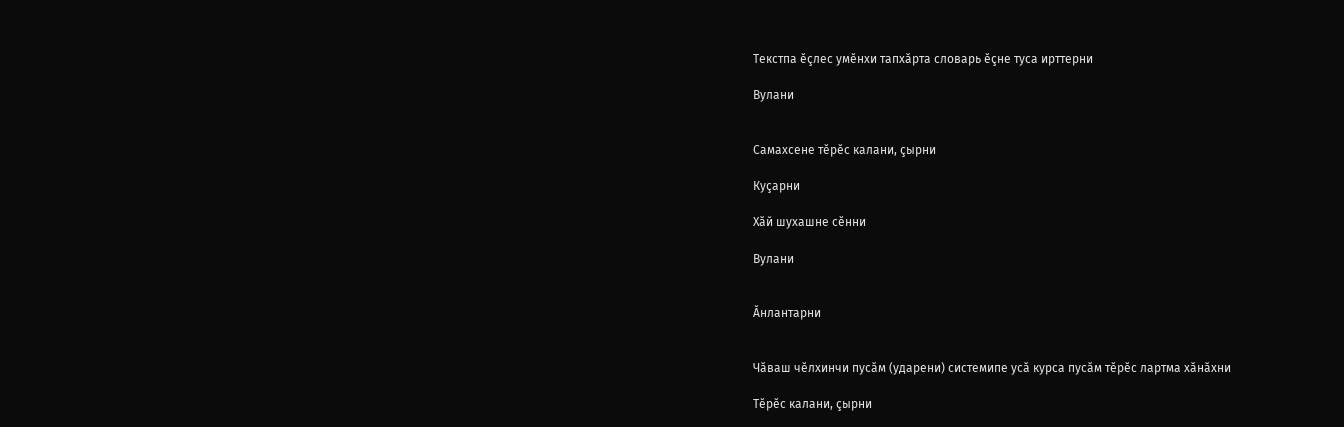Текстпа ĕçлес умĕнхи тапхăрта словарь ĕçне туса ирттерни

Вулани


Самахсене тĕрĕс калани, çырни

Куçарни

Хăй шухашне сĕнни

Вулани


Ăнлантарни


Чăваш чĕлхинчи пусăм (ударени) системипе усă курса пусăм тĕрĕс лартма хăнăхни

Тĕрĕс калани, çырни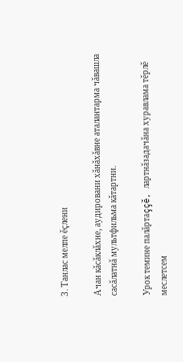3. Танлас мелпе ĕçлени

Ачан кăсăклăхне, аудировани хăнăхăвне аталантарма чăвашла сасăлатнă мультфильма кăтартни.

Урок темине палăртаççĕ, лартнăзадачăна хуравлама тĕрлĕ меслетсем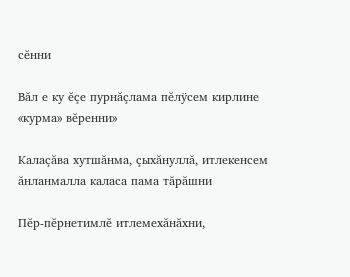сĕнни

Вăл е ку ĕçе пурнăçлама пĕлÿсем кирлине «курма» вĕренни»

Калаçăва хутшăнма, çыхăнуллă, итлекенсем ăнланмалла каласа пама тăрăшни

Пĕр-пĕрнетимлĕ итлемехăнăхни,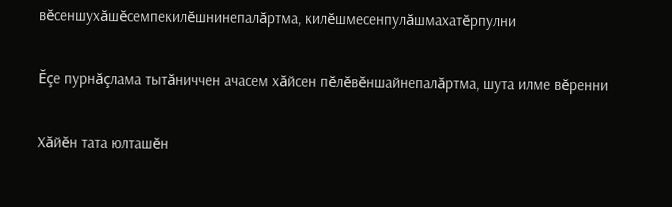вĕсеншухăшĕсемпекилĕшнинепалăртма, килĕшмесенпулăшмахатĕрпулни

Ĕçе пурнăçлама тытăниччен ачасем хăйсен пĕлĕвĕншайнепалăртма, шута илме вĕренни

Хăйĕн тата юлташĕн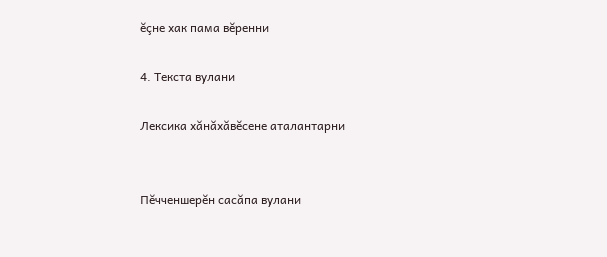ĕçне хак пама вĕренни

4. Текста вулани

Лексика хăнăхăвĕсене аталантарни


Пĕчченшерĕн сасăпа вулани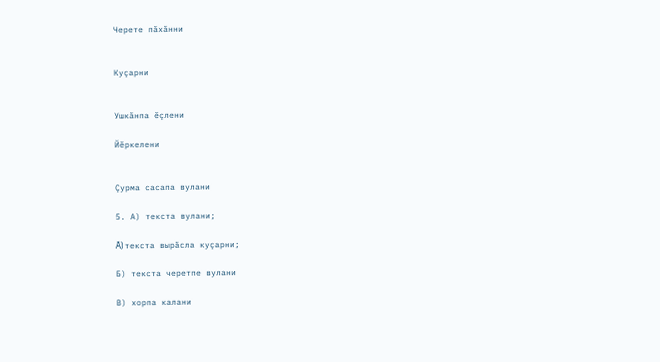Черете пăхăнни


Куçарни


Ушкăнпа ĕçлени

Йĕркелени


Çурма сасапа вулани

5. А) текста вулани;

Ă) текста вырăсла куçарни;

Б) текста черетпе вулани

В) хорпа калани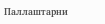Паллаштарни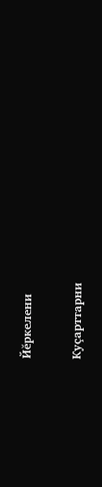Йĕркелени

Куçарттарни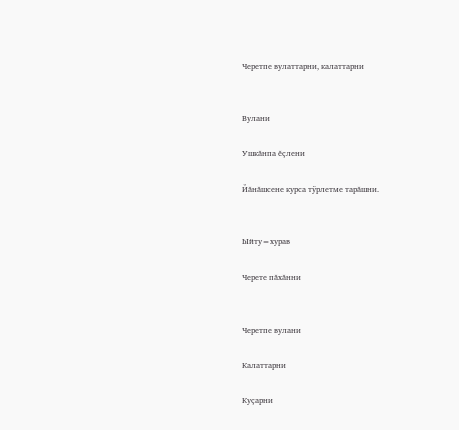Черетпе вулаттарни, калаттарни


Вулани

Ушкăнпа ĕçлени

Йăнăшсене курса тÿрлетме тарăшни.


Ыйту=хурав

Черете пăхăнни


Черетпе вулани

Калаттарни

Куçарни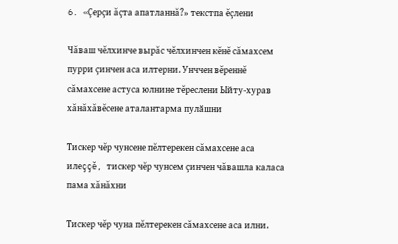6. «Çерçи ăçта апатланнă?» текстпа ĕçлени

Чăваш чĕлхинче вырăс чĕлхинчен кĕнĕ сăмахсем пурри çинчен аса илтерни. Унччен вĕреннĕ сăмахсене астуса юлнине тĕреслени Ыйту-хурав хăнăхăвĕсене аталантарма пулӑшни

Тискер чĕр чунсене пĕлтерекен сăмахсене аса илеççĕ, тискер чĕр чунсем çинчен чăвашла каласа пама хăнăхни

Тискер чĕр чуна пĕлтерекен сăмахсене аса илни.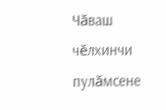Чăваш чĕлхинчи пулăмсене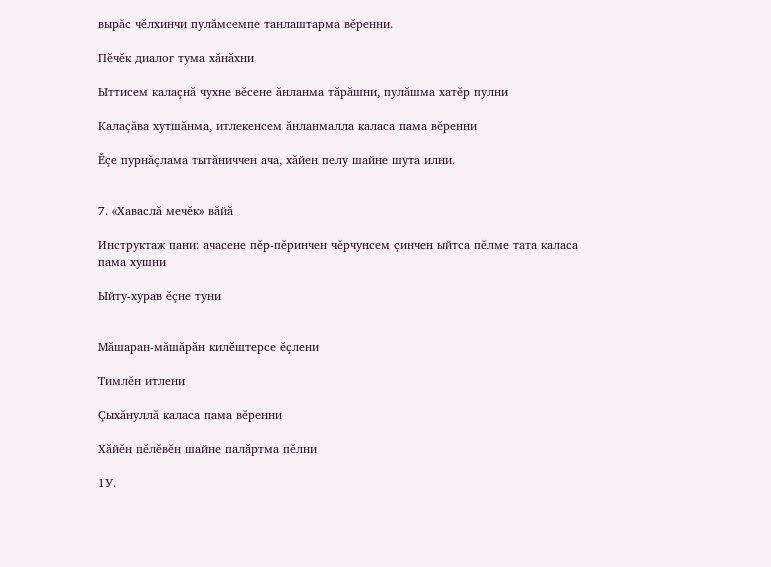вырăс чĕлхинчи пулăмсемпе танлаштарма вĕренни.

Пĕчĕк диалог тума хăнăхни

Ыттисем калаçнă чухне вĕсене ăнланма тăрăшни, пулăшма хатĕр пулни

Калаçăва хутшăнма, итлекенсем ăнланмалла каласа пама вĕренни

Ĕçе пурнăçлама тытăниччен ача, хăйен пелу шайне шута илни.


7. «Хаваслă мечĕк» вăйă

Инструктаж пани: ачасене пĕр-пĕринчен чĕрчунсем çинчен ыйтса пĕлме тата каласа пама хушни

Ыйту-хурав ĕçне туни


Мăшаран-мăшăрăн килĕштерсе ĕçлени

Тимлĕн итлени

Çыхăнуллă каласа пама вĕренни

Хăйĕн пĕлĕвĕн шайне палăртма пĕлни

1У.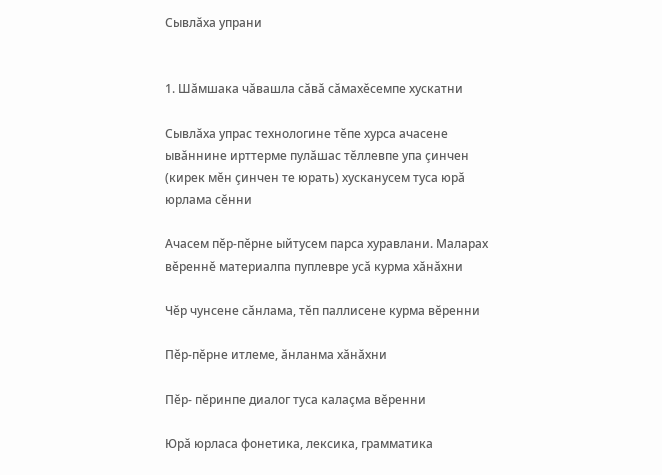Сывлăха упрани


1. Шăмшака чăвашла сăвă сăмахĕсемпе хускатни

Сывлăха упрас технологине тĕпе хурса ачасене ывăннине ирттерме пулăшас тĕллевпе упа çинчен (кирек мĕн çинчен те юрать) хусканусем туса юрă юрлама сĕнни

Ачасем пĕр-пĕрне ыйтусем парса хуравлани. Маларах вĕреннĕ материалпа пуплевре усă курма хăнăхни

Чĕр чунсене сăнлама, тĕп паллисене курма вĕренни

Пĕр-пĕрне итлеме, ăнланма хăнăхни

Пĕр- пĕринпе диалог туса калаçма вĕренни

Юрă юрласа фонетика, лексика, грамматика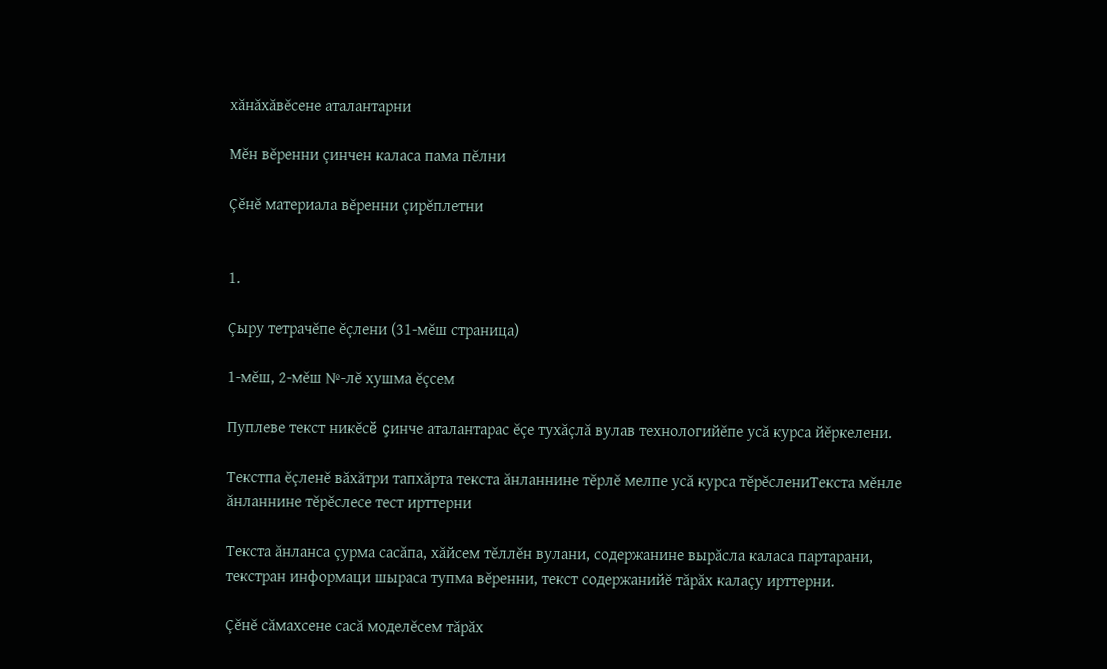хăнăхăвĕсене аталантарни

Мĕн вĕренни çинчен каласа пама пĕлни

Çĕнĕ материала вĕренни çирĕплетни


1.

Çыру тетрачĕпе ĕçлени (31-мĕш страница)

1-мĕш, 2-мĕш №-лĕ хушма ĕçсем

Пуплеве текст никĕсĕ çинче аталантарас ĕçе тухăçлă вулав технологийĕпе усă курса йĕркелени.

Текстпа ĕçленĕ вăхăтри тапхăрта текста ăнланнине тĕрлĕ мелпе усă курса тĕрĕслениТекста мĕнле ăнланнине тĕрĕслесе тест ирттерни

Текста ăнланса çурма сасăпа, хăйсем тĕллĕн вулани, содержанине вырăсла каласа партарани, текстран информаци шыраса тупма вĕренни, текст содержанийĕ тăрăх калаçу ирттерни.

Çĕнĕ сăмахсене сасă моделĕсем тăрăх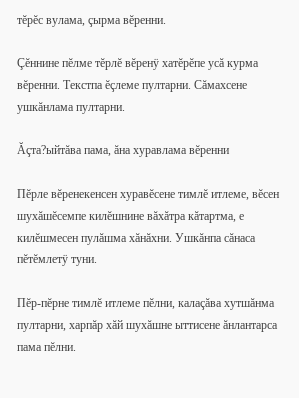тĕрĕс вулама, çырма вĕренни.

Çĕннине пĕлме тĕрлĕ вĕренÿ хатĕрĕпе усă курма вĕренни. Текстпа ĕçлеме пултарни. Сăмахсене ушкăнлама пултарни.

Ăçта?ыйтăва пама, ăна хуравлама вĕренни

Пĕрле вĕренекенсен хуравĕсене тимлĕ итлеме, вĕсен шухăшĕсемпе килĕшнине вăхăтра кăтартма, е килĕшмесен пулăшма хăнăхни. Ушкăнпа сăнаса пĕтĕмлетÿ туни.

Пĕр-пĕрне тимлĕ итлеме пĕлни, калаçăва хутшăнма пултарни, харпăр хăй шухăшне ыттисене ăнлантарса пама пĕлни.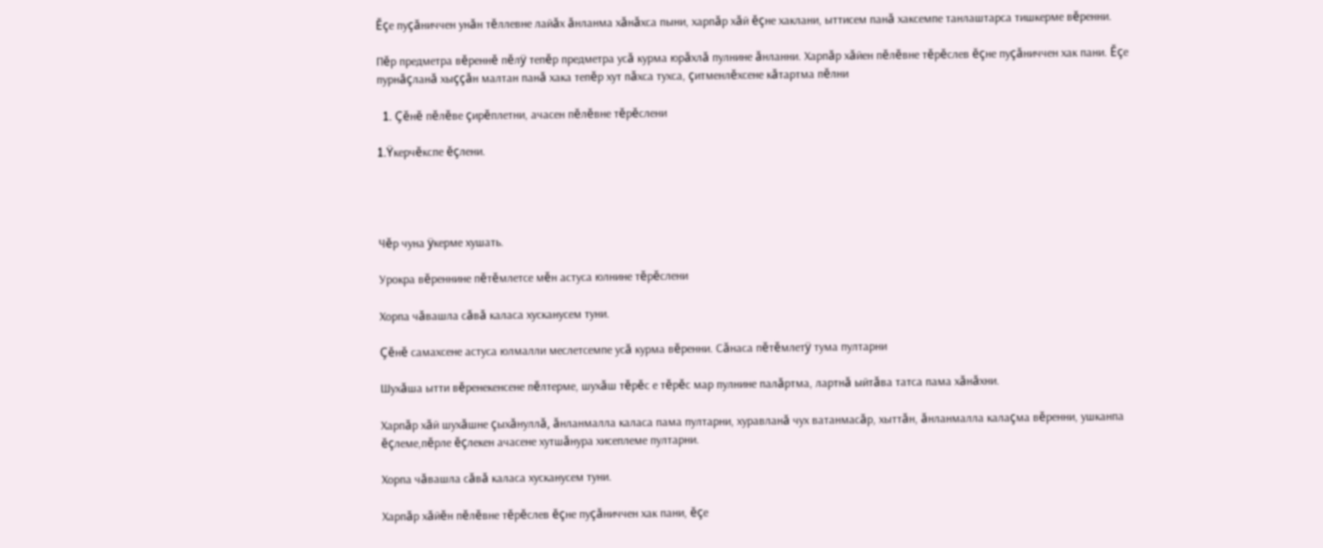Ĕçе пуçăниччен унăн тĕллевне лайăх ăнланма хăнăхса пыни, харпăр хăй ĕçне хаклани, ыттисем панă хаксемпе танлаштарса тишкерме вĕренни.

Пĕр предметра вĕреннĕ пĕлÿ тепĕр предметра усă курма юрăхлă пулнине ăнланни. Харпăр хăйен пĕлĕвне тĕрĕслев ĕçне пуçăниччен хак пани. Ĕçе пурнăçланă хыççăн малтан панă хака тепĕр хут пăхса тухса, çитменлĕхсене кăтартма пĕлни

  1. Çĕнĕ пĕлĕве çирĕплетни, ачасен пĕлĕвне тĕрĕслени

1.Ÿкерчĕкспе ĕçлени.




Чĕр чуна ÿкерме хушать.

Урокра вĕреннине пĕтĕмлетсе мĕн астуса юлнине тĕрĕслени

Хорпа чăвашла сăвă каласа хусканусем туни.

Çĕнĕ самахсене астуса юлмалли меслетсемпе усă курма вĕренни. Сăнаса пĕтĕмлетÿ тума пултарни

Шухăша ытти вĕренекенсене пĕлтерме, шухăш тĕрĕс е тĕрĕс мар пулнине палăртма, лартнă ыйтăва татса пама хăнăхни.

Харпăр хăй шухăшне çыхăнуллă, ăнланмалла каласа пама пултарни, хуравланă чух ватанмасăр, хыттăн, ăнланмалла калаçма вĕренни, ушканпа ĕçлеме,пĕрле ĕçлекен ачасене хутшăнура хисеплеме пултарни.

Хорпа чăвашла сăвă каласа хусканусем туни.

Харпăр хăйĕн пĕлĕвне тĕрĕслев ĕçне пуçăниччен хак пани, ĕçе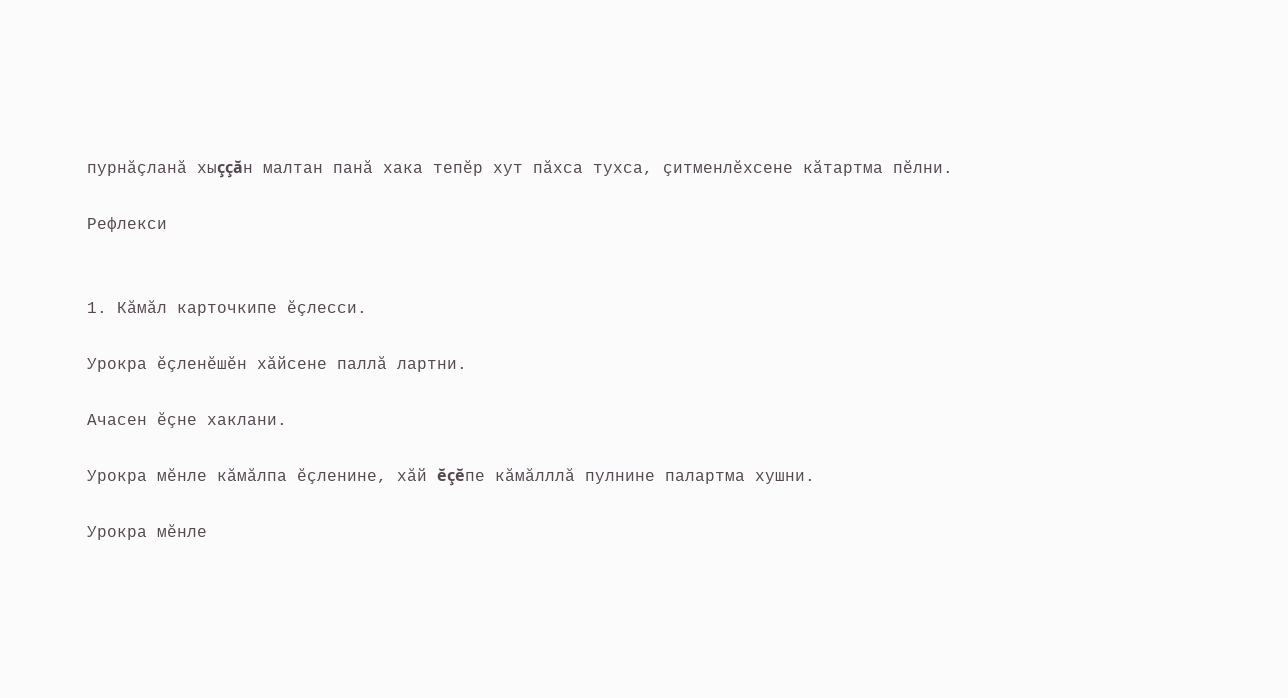пурнăçланă хыççăн малтан панă хака тепĕр хут пăхса тухса, çитменлĕхсене кăтартма пĕлни.

Рефлекси


1. Кăмăл карточкипе ĕçлесси.

Урокра ĕçленĕшĕн хăйсене паллă лартни.

Ачасен ĕçне хаклани.

Урокра мĕнле кăмăлпа ĕçленине, хăй ĕçĕпе кăмăлллă пулнине палартма хушни.

Урокра мĕнле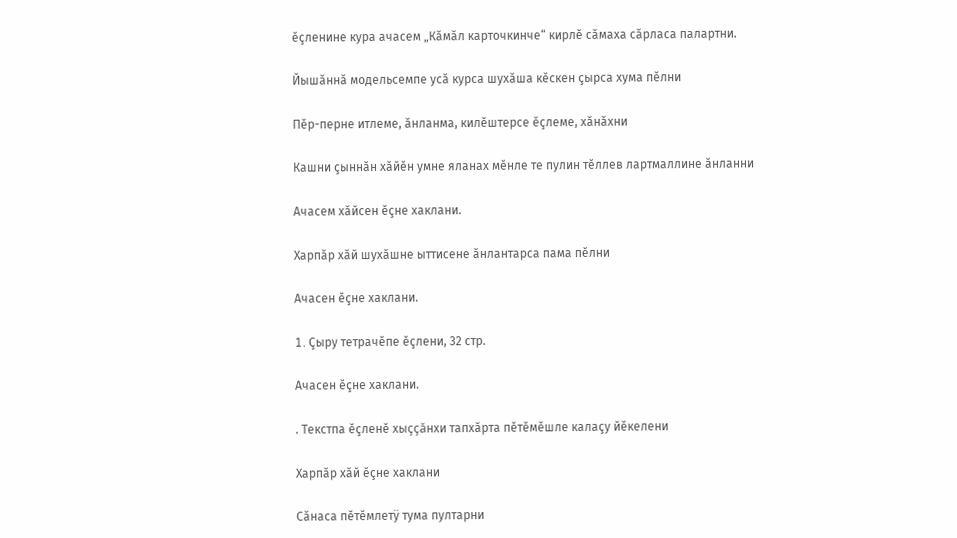ĕçленине кура ачасем „Кăмăл карточкинче“ кирлĕ сăмаха сăрласа палартни.

Йышăннă модельсемпе усă курса шухăша кĕскен çырса хума пĕлни

Пĕр-перне итлеме, ăнланма, килĕштерсе ĕçлеме, хăнăхни

Кашни çыннăн хăйĕн умне яланах мĕнле те пулин тĕллев лартмаллине ăнланни

Ачасем хăйсен ĕçне хаклани.

Харпăр хăй шухăшне ыттисене ăнлантарса пама пĕлни

Ачасен ĕçне хаклани.

1. Çыру тетрачĕпе ĕçлени, 32 стр.

Ачасен ĕçне хаклани.

. Текстпа ĕçленĕ хыççăнхи тапхăрта пĕтĕмĕшле калаçу йĕкелени

Харпăр хăй ĕçне хаклани

Сăнаса пĕтĕмлетÿ тума пултарни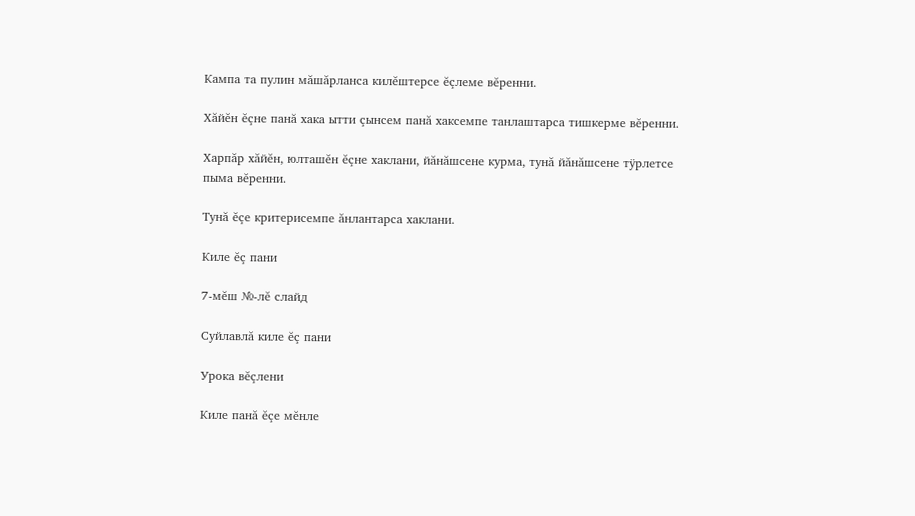Кампа та пулин мăшăрланса килĕштерсе ĕçлеме вĕренни.

Хăйĕн ĕçне панă хака ытти çынсем панă хаксемпе танлаштарса тишкерме вĕренни.

Харпăр хăйĕн, юлташĕн ĕçне хаклани, йăнăшсене курма, тунă йăнăшсене тÿрлетсе пыма вĕренни.

Тунă ĕçе критерисемпе ăнлантарса хаклани.

Киле ĕç пани

7-мĕш №-лĕ слайд

Суйлавлă киле ĕç пани

Урока вĕçлени

Киле панă ĕçе мĕнле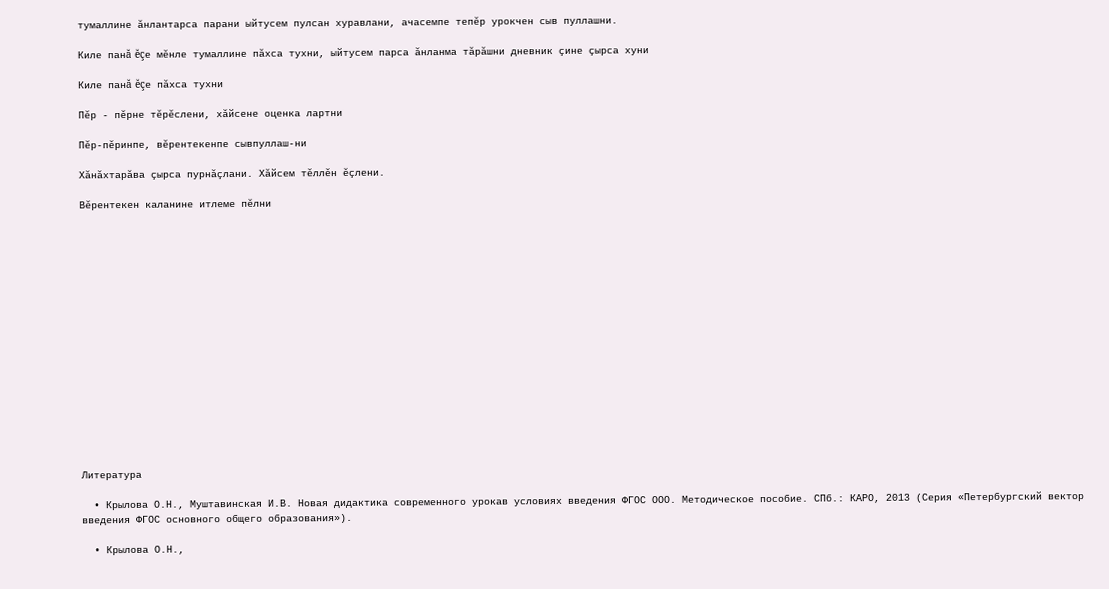тумаллине ăнлантарса парани ыйтусем пулсан хуравлани, ачасемпе тепĕр урокчен сыв пуллашни.

Киле панă ĕçе мĕнле тумаллине пăхса тухни, ыйтусем парса ăнланма тăрăшни дневник çине çырса хуни

Киле панă ĕçе пăхса тухни

Пĕр - пĕрне тĕрĕслени, хăйсене оценка лартни

Пĕр-пĕринпе, вĕрентекенпе сывпуллаш-ни

Хăнăхтарăва çырса пурнăçлани. Хăйсем тĕллĕн ĕçлени.

Вĕрентекен каланине итлеме пĕлни

















Литература

  • Крылова О.Н., Муштавинская И.В. Новая дидактика современного урокав условиях введения ФГОС ООО. Методическое пособие. СПб.: КАРО, 2013 (Серия «Петербургский вектор введения ФГОС основного общего образования»).

  • Крылова О.Н.,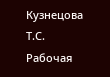Кузнецова Т.С. Рабочая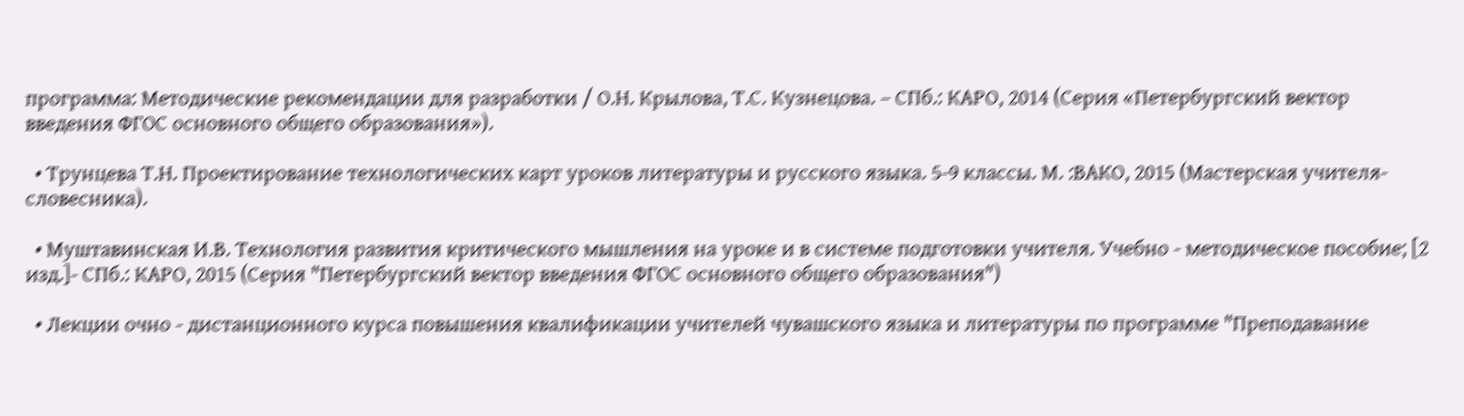программа: Методические рекомендации для разработки / О.Н. Крылова, Т.С. Кузнецова. ‒ СПб.: КАРО, 2014 (Серия «Петербургский вектор введения ФГОС основного общего образования»).

  • Трунцева Т.Н. Проектирование технологических карт уроков литературы и русского языка. 5-9 классы. М. :ВАКО, 2015 (Мастерская учителя-словесника).

  • Муштавинская И.В. Технология развития критического мышления на уроке и в системе подготовки учителя. Учебно - методическое пособие; [2 изд.]- СПб.: КАРО, 2015 (Серия "Петербургский вектор введения ФГОС основного общего образования")

  • Лекции очно - дистанционного курса повышения квалификации учителей чувашского языка и литературы по программе "Преподавание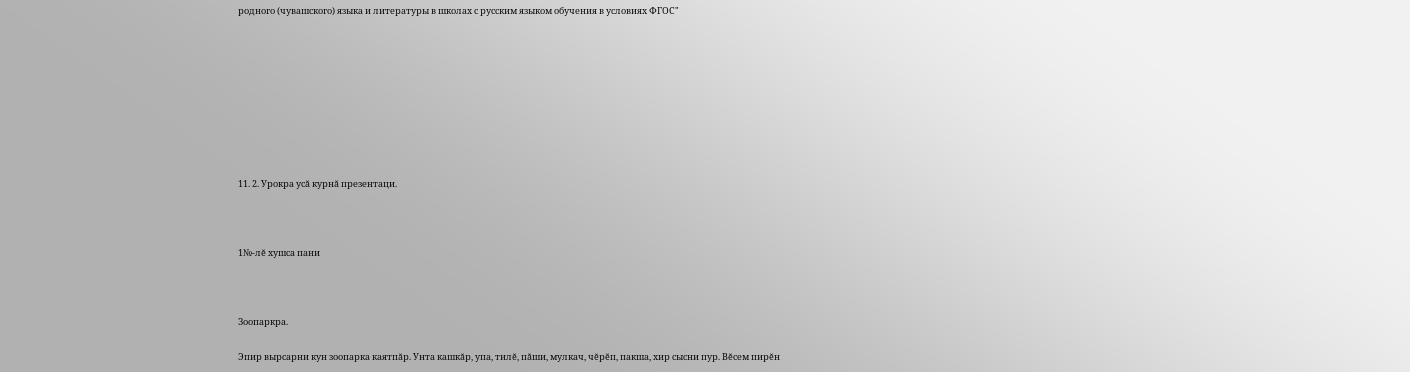родного (чувашского) языка и литературы в школах с русским языком обучения в условиях ФГОС"









11. 2. Урокра усă курнă презентаци.



1№-лĕ хушса пани



Зоопаркра.

Эпир вырсарни кун зоопарка каятпăр. Унта кашкăр, упа, тилĕ, пăши, мулкач, чĕрĕп, пакша, хир сысни пур. Вĕсем пирĕн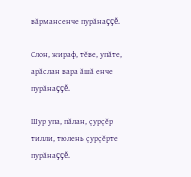вăрмансенче пурăнаççĕ.

Слон, жираф, тĕве, упăте, арăслан вара ăшă енче пурăнаççĕ.

Шур упа, пăлан, çурçĕр тилли, тюлень çурçĕрте пурăнаççĕ.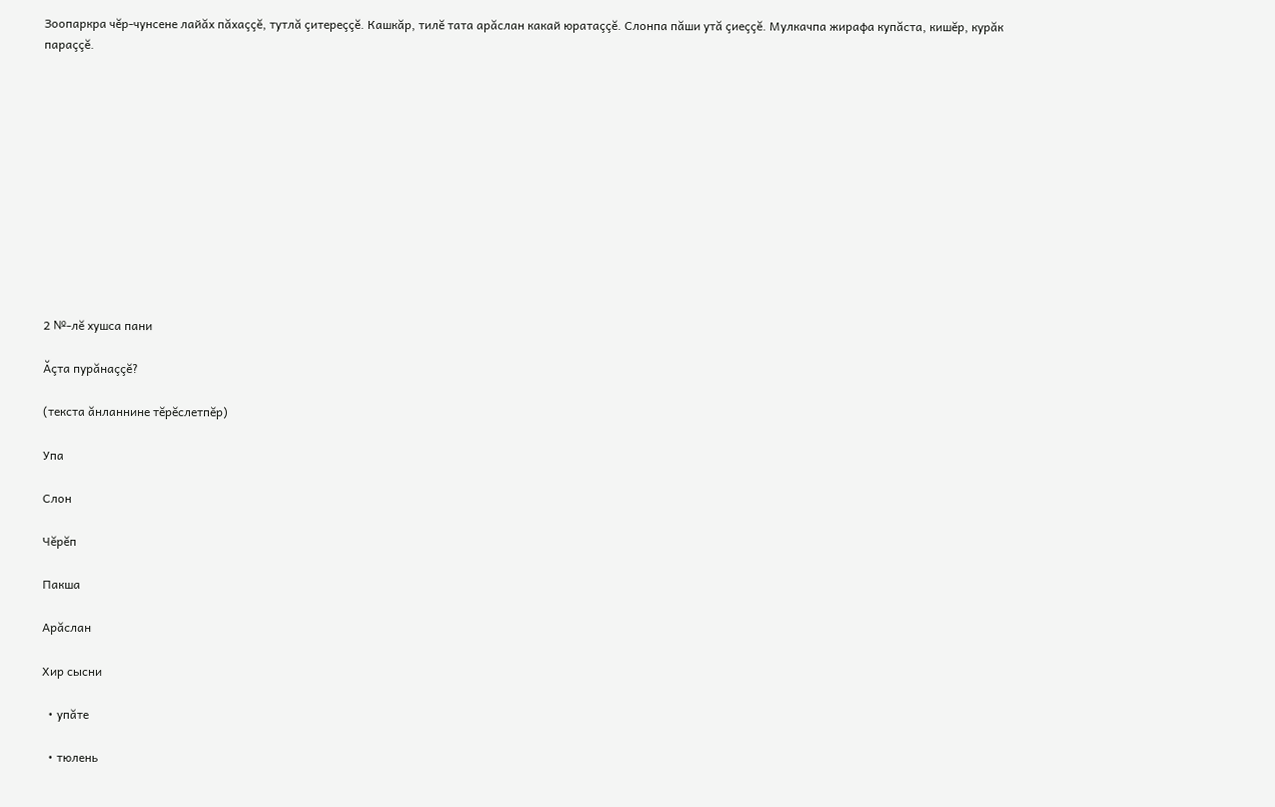Зоопаркра чĕр-чунсене лайăх пăхаççĕ, тутлă çитереççĕ. Кашкăр, тилĕ тата арăслан какай юратаççĕ. Слонпа пăши утă çиеççĕ. Мулкачпа жирафа купăста, кишĕр, курăк параççĕ.












2 №-лĕ хушса пани

Ăçта пурăнаççĕ?

(текста ăнланнине тĕрĕслетпĕр)

Упа

Слон

Чĕрĕп

Пакша

Арăслан

Хир сысни

  • упăте

  • тюлень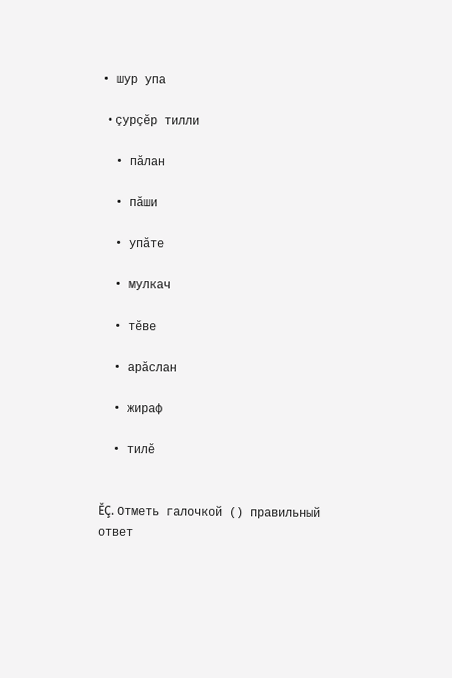• шур упа

  • çурçĕр тилли

  • пăлан

  • пăши

  • упăте

  • мулкач

  • тĕве

  • арăслан

  • жираф

  • тилĕ


ĔÇ. Отметь галочкой () правильный ответ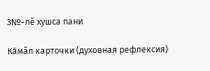3№-лĕ хушса пани

Кӑмăл карточки (духовная рефлексия)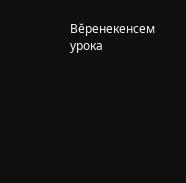Вĕренекенсем урока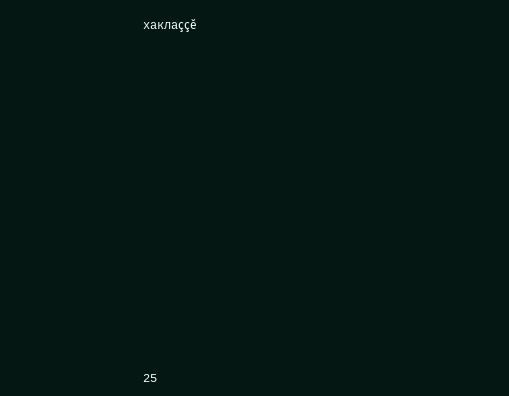хаклаççĕ


















25